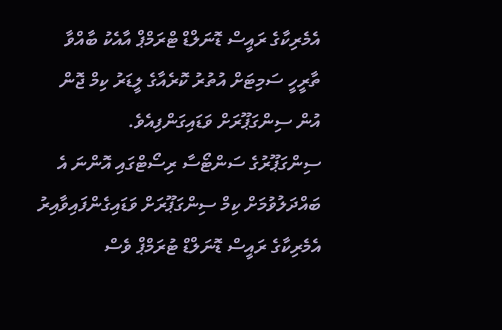އެމެރިކާގެ ރައީސް ޑޮނަލްޑް ޓްރަމްޕް އާއެކު ބާއްވާ ތާރީހީ ސަމިޓަށް އުތުރު ކޮރެއާގެ ލީޑަރު ކިމް ޖޮން އުން ސިންގަޕޫރަށް ވަޑައިގަންފިއެވެ.
ސިންގަޕޫރުގެ ސަންޓޯސާ ރިސޯޓްގައި އޮންނަ އެ ބައްދަލުވުމަށް ކިމް ސިންގަޕޫރަށް ވަޑައިގެންފައިވާއިރު އެމެރިކާގެ ރައީސް ޑޮނަލްޑް ޓުރަމްޕް ވެސް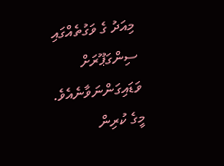މިއަދު ގެ ވަގުތެއްގައި ސިންގަޕޫރަށް ވަޑައިގަންނަވާނެއެވެ.
މީގެ ކުރިން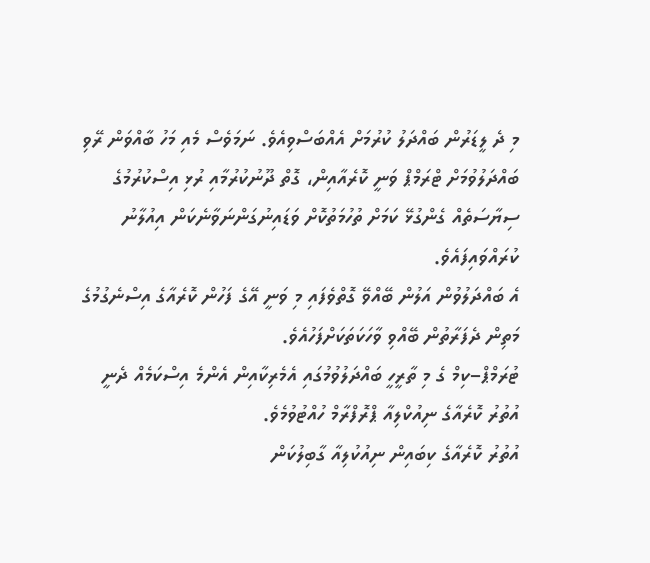މި ދެ ލީޑަރުން ބައްދަލު ކުރުމަށް އެއްބަސްވިއެވެ. ނަމަވެސް މެއި މަހު ބާއްވަން ރޭވި ބައްދަލުވުމަށް ޓްރަމްޕް ވަނީ ކޮރެއާއިން، ގޮތް ދޫނުކުރުމާއި ރުޅި އިސްކުރުމުގެ ސިޔާސަތެއް ގެންގުޅޭ ކަމަށް ތުހުމަތުކޮށް ވަޑައިނުގަންނަވާނެކަން އިއުލާނު ކުރައްވައިފައެވެ.
އެ ބައްދަލުވުން އަލުން ބޭއްވޭ ގޮތްވެފައި މި ވަނީ އޭގެ ފަހުން ކޮރެއާގެ އިސްނެގުމުގެ މަތިން ދެފަރާތުން ބޭއްވި ވާހަކަތަކަށްފަހުއެވެ.
ޓުރަމްޕް–ކިމް ގެ މި ތާރީހީ ބައްދަލުވުމުގައި އެމެރިކާއިން އެންމެ އިސްކަމެއް ދެނީ އުތުރު ކޮރެއާގެ ނިއުކްލިއާ ޕްރޮފްރާމް ހުއްޓުވުމެވެ.
އުތުރު ކޮރެއާގެ ކިބައިން ނިއުކުލިއާ ގާބިލުކަން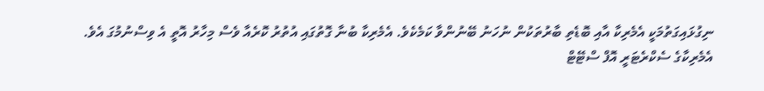ނިގުޅައިގަތުމަކީ އެމެރިކާ އާއި ބޮޑެތި ބާރުތަކުން ނުހަނު ބޭނުންވާ ކަމެކެވެ. އެމެރިކާ ބުނާ ގޮތުގައި އުތުރު ކޮރެއާ ވެސް މިހާރު އޮތީ އެ ވިސްނުމުގަ އެވެ.
އެމެރިކާގެ ސެކްރެޓަރީ އޮފް ސްޓޭޓް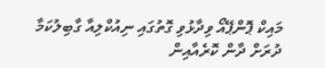މައިކް ޕޮންޕޭއޯ ވިދާޅުވި ގޮތުގައި ނިއުކްލިއާ ގާބިލުކަމާ ދުރަށް ދާން ކޮރެއާއިން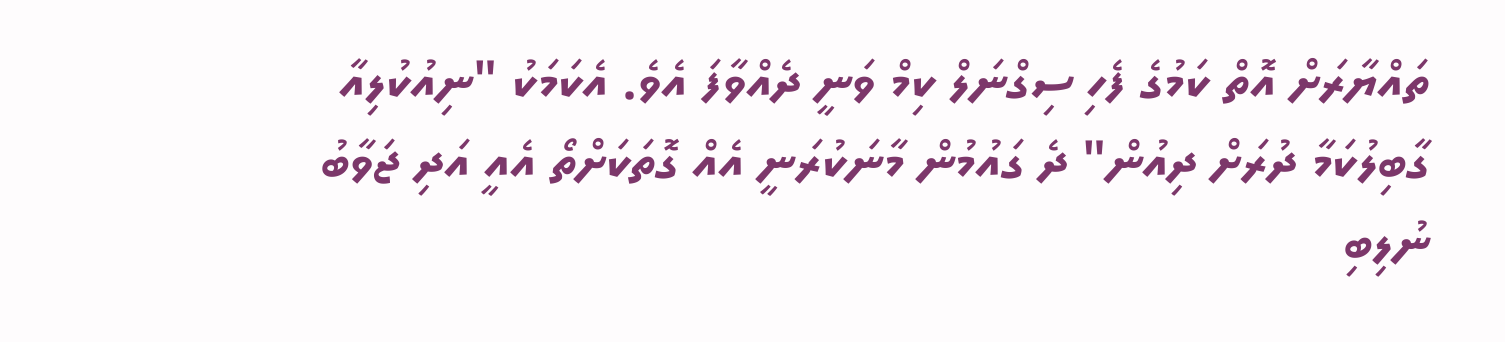ތައްޔާރަށް އޮތް ކަމުގެ ފެހި ސިގްނަލް ކިމް ވަނީ ދެއްވާފަ އެވެ. އެކަމަކު "ނިއުކުލިއާ ގާބިލުކަމާ ދުރަށް ދިއުން" ދެ ގައުމުން މާނަކުރަނީ އެއް ގޮތަކަށްތޯ އެއީ އަދި ޖަވާބު ނުލިބި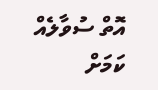އޮތް ސުވާލެއް ކަމަށް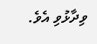ވިދާޅުވި އެވެ.